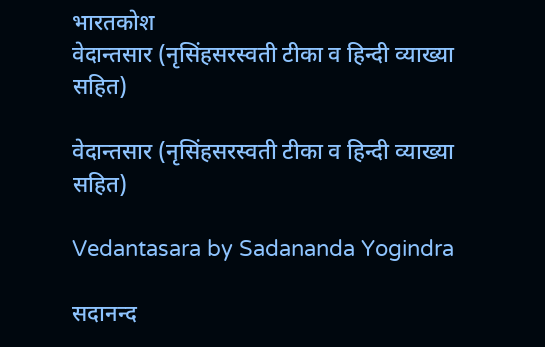भारतकोश
वेदान्तसार (नृसिंहसरस्वती टीका व हिन्दी व्याख्या सहित)

वेदान्तसार (नृसिंहसरस्वती टीका व हिन्दी व्याख्या सहित)

Vedantasara by Sadananda Yogindra

सदानन्द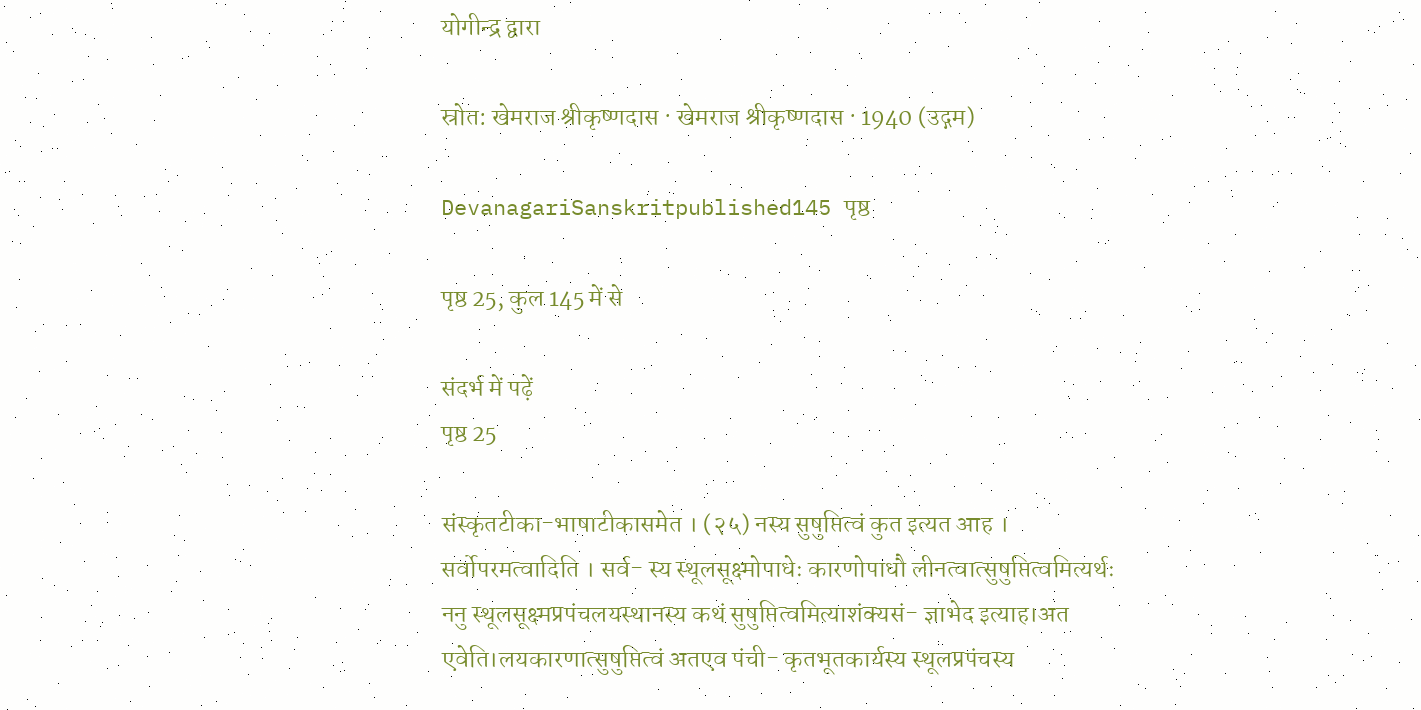योगीन्द्र द्वारा

स्रोत: खेमराज श्रीकृष्णदास · खेमराज श्रीकृष्णदास · 1940 (उद्गम)

DevanagariSanskritpublished145 पृष्ठ

पृष्ठ 25, कुल 145 में से

संदर्भ में पढ़ें
पृष्ठ 25

संस्कृतटीका-भाषाटीकासमेत । (२५) नस्य सुषुप्तित्वं कुत इत्यत आह । सर्वोपरमत्वादिति । सर्व- स्य स्थूलसूक्ष्मोपाधेः कारणोपाधौ लीनत्वात्सुषुप्तित्वमित्यर्थः ननु स्थूलसूक्ष्मप्रपंचलयस्थानस्य कथं सुषुप्तित्वमित्याशंक्यसं- ज्ञाभेद इत्याह।अत एवेति।लयकारणात्सुषुप्तित्वं अतएव पंची- कृतभूतकार्यस्य स्थूलप्रपंचस्य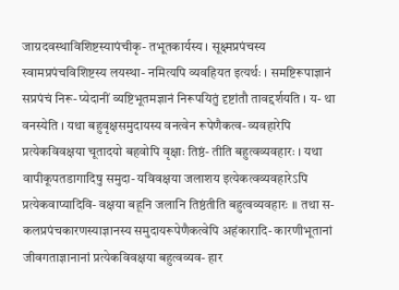जाग्रदवस्थाविशिष्टस्यापंचीकृ- तभूतकार्यस्य । सूक्ष्मप्रपंचस्य स्वामप्रपंचविशिष्टस्य लयस्था- नमित्यपि व्यवहियत इत्यर्थः । समष्टिरूपाज्ञानं सप्रपंचं निरू- प्येदानीं व्यष्टिभूतमज्ञानं निरूपयितुं दृष्टांतौ तावद्दर्शयति । य- था वनस्येति । यथा बहुवृक्षसमुदायस्य वनत्वेन रूपेणैकत्व- व्यवहारेपि प्रत्येकविवक्षया चूतादयो बहवोपि वृक्षाः तिष्ठं- तीति बहुत्वव्यवहारः । यथा वापीकूपतडागादिषु समुदा- यविवक्षया जलाशय इत्येकत्वव्यवहारेऽपि प्रत्येकवाप्यादिवि- वक्षया बहूनि जलानि तिष्ठंतीति बहुत्वव्यवहारः ॥ तथा स- कलप्रपंचकारणस्याज्ञानस्य समुदायरूपेणैकत्वेपि अहंकारादि- कारणीभूतानां जीवगताज्ञानानां प्रत्येकविवक्षया बहुत्वव्यव- हार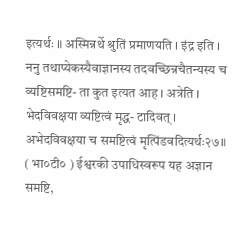इत्यर्थः ॥ अस्मिन्नर्थे श्रुतिं प्रमाणयति । इंद्र इति । ननु तथाप्येकस्यैवाज्ञानस्य तदवच्छिन्नचैतन्यस्य च व्यष्टिसमष्टि- ता कुत इत्यत आह । अत्रेति । भेदविवक्षया व्यष्टित्वं मृद्ध- टादिवत् । अभेदविवक्षया च समष्टित्वं मृत्पिंडवदित्यर्थः२७॥ ( भा०टी० ) ईश्वरकी उपाधिस्वरूप यह अज्ञान समष्टि,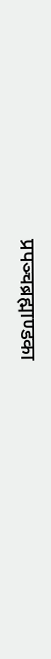प्रपञ्चब्रह्माण्डका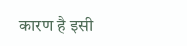कारण है इसी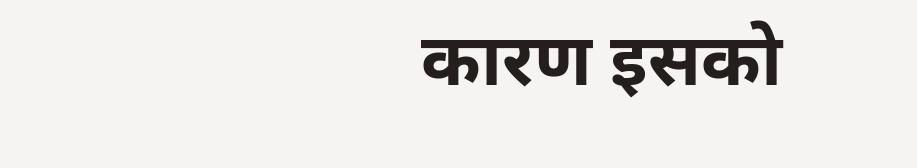कारण इसको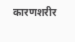कारणशरीर